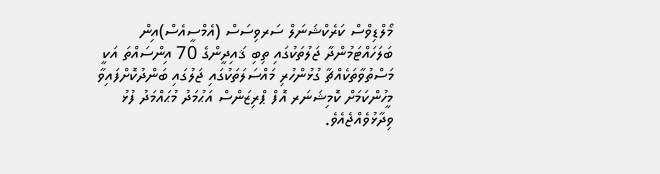މޯލްޑިވްސް ކަރެކްޝަނަލް ސަރވިސަސް (އެމްސީއެސް)އިން ބަލަހައްޓަމުންދާ ޖަލުތަކުގައި ތިބި ޤައިދީންގެ 70 އިންސައްތަ އަކީ މަސްތުވާތަކެއްޗާ ގުޅުންހުރި މައްސަލަތަކުގައި ޖަލުގައި ބަންދުކޮށްފައިވާ މީހުންކަމަށް ކޮމިޝަނަރ އޮފް ޕްރިޒަންސް އަޙުމަދު މުޙައްމަދު ފުޅު ވިދާޅުވެއްޖެއެވެ.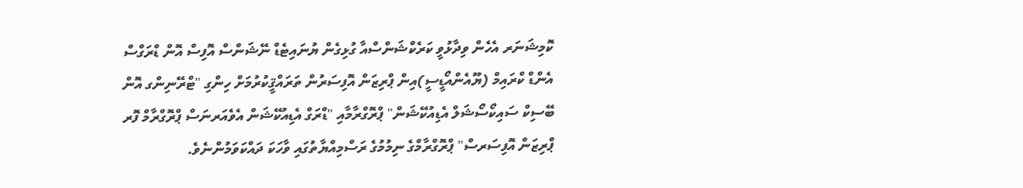ކޮމިޝަނަރ އެހެން ވިދާޅުވީ ކަރެކްޝަންސްއާ ގުޅިގެން ޔުނައިޓެޑް ނޭޝަންސް އޮފިސް އޮން ޑްރަގްސް އެންޑް ކްރައިމް (ޔޫއެންއޯޑީސީ)އިން ޕްރިޒަން އޮފިސަރުން ތަރައްޤީކުރުމަށް ހިންގި "ޓްރޭނިންގ އޮން ބޭސިކް ސައިކޯސޯޝަލް އެޑިއުކޭޝަން" ޕްރޮގްރާމާއި "ޑްރަގް އެޑިއުކޭޝަން އެވެއަރނަސް ޕްރޮގްރާމް ފޮރ ޕްރިޒަން އޮފިސަރސް" ޕްރޮގްރާމްގެ ނިމުމުގެ ރަސްމިއްޔާތުގައި ވާހަކަ ދައްކަވަމުންނެވެ.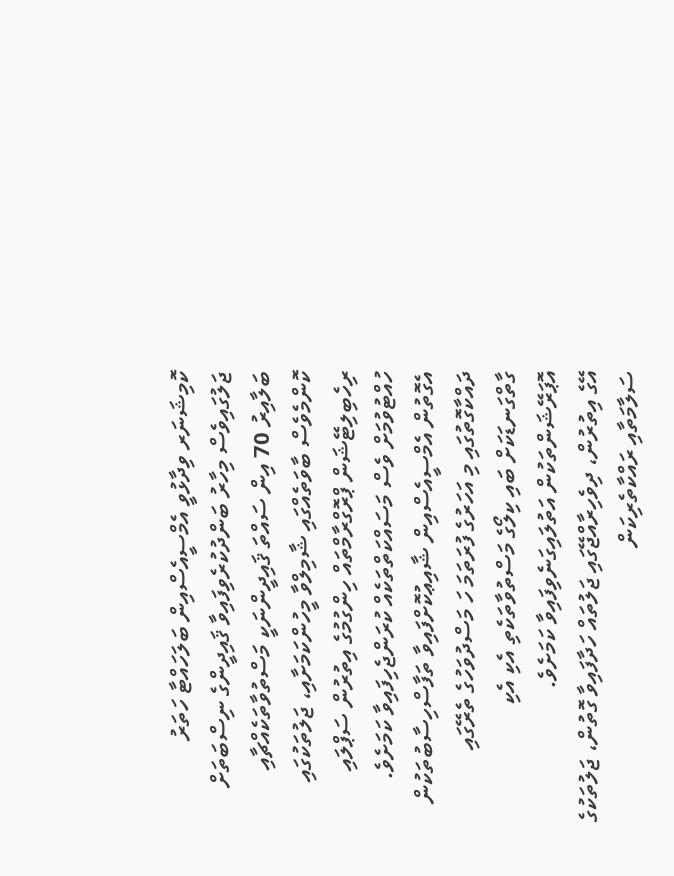ކޮމިޝަނަރ ވިދާޅުވީ އެމްސީއެސްއިން ބަލަހައްޓާ ހަތަރު ޖަލުގައިވެސް މިހާރު ބަންދުކުރެވިފައިވާ ޤައިދީންގެ ނިސްބަތަށް ބަލާއިރު 70 އިން ސައްތަ ޤައިދީންނަކީ މަސްތުވާތަކެއްޗާއި ކޮންމެވެސް ބާވަތެއްގައި ޝާމިލްވާ މީހުންކަމަށާއި، ޖަލުތަކުގައި ރިހެބިލިޓޭޝަން ޕްރޮގްރާމްތައް ހިންގުމުގެ އިތުރުން ސަޕްލައި ހުއްޓުވުމަށް ވެސް މަސައްކަތްތަކެއް ކުރަންޖެހިފައިވާ ކަމަށެވެ. އެގޮތުން އެމްސީއެސްއިން ޝާއިޢުކޮށްފައިވާ ތަފާސްހިސާބުތަކުން ދައްކާގޮތުގައި މި އަހަރުގެ ފުރަތަމަ ހަ މަސްދުވަހުގެ ތެރޭގައި ގާތްގަނޑަކަށް ބައި ކިލޯގެ މަސްތުވާތަކެތި އެކި އެކި އޮޕަރޭޝަންތަކުން އަތުލައިގަނެވިފައިވާ ކަމަށެވެ.
އޭގެ އިތުރުން، ދިވެހިރާއްޖޭގައި ޖަލުތައް ހަދާފައިވާ ގޮތުން، ޖަލުތަކުގެ ސަލާމަތާއި ރައްކާތެރިކަން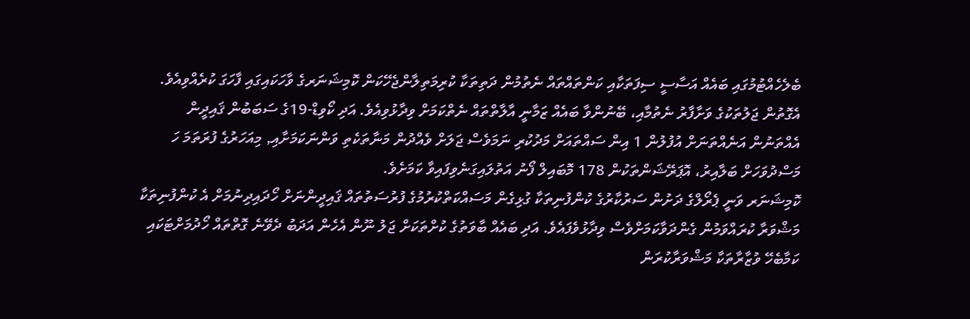ބެލެހެއްޓުމުގައި ބައެއް އަސާސީ ސިފަތަކާއި ކަންތައްތައް ނެތުމުން ދަތިތަކާ ކުރިމަތިލާންޖެހޭކަން ކޮމިޝަނަރގެ ވާހަކައިގައި ފާހަގަ ކުރެއްވިއެވެ. އެގޮތުން ޖަލުތަކުގެ ވަށާފާރު ނެތުމާއި، ބޭނުންވާ ބައެއް ޒަމާނީ އާލާތްތައް ނެތްކަމަށް ވިދާޅުވިއެވެ. އަދި ކޯވިޑް-19ގެ ސަބަބުން ޤައިދީން އެއްތަނުން އަނެއްތަނަށް އުފުލުން 1 އިން ސައްތައަށް މަދުކުރި ނަމަވެސް ޖަލަށް ވެއްދުން މަނާތަކެތި ވަންނަކަމަށާއި, މިއަހަރުގެ ފުރަތަމަ ހަ މަސްދުވަހަށް ބަލާއިރު، އޮޕަރޭޝަންތަކުން 178 މޮބައިލް ފޯނު އަތުލައިގަނެވިފައިވާ ކަމަށެވެ.
ކޮމިޝަނަރ ވަނީ ޕެރޯލްގެ ދަށުން ސަރުކާރުގެ ކުންފުނިތަކާ ގުޅިގެން މަސައްކަތްކުރުމުގެ ފުރުސަތުތައް ޤައިދީންނަށް ހޯދައިދިނުމަށް އެ ކުންފުނިތަކާ މަޝްވަރާ ކުރައްވަމުން ގެންދަވާކަމަށްވެސް ވިދާޅުވެފައެވެ. އަދި ބައެއް ބާވަތުގެ ކުށްތަކަށް ޖަލު ނޫން އެހެން އަދަބު ދެވޭނެ ގޮތްތައް ހޯދުމަށްޓަކައި ކަމާބެހޭ ވުޒާރާތަކާ މަޝްވަރާކުރަން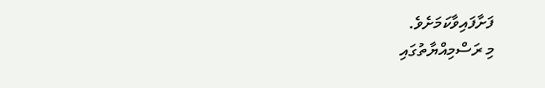ފަށާފައިވާކަމަށެވެ.
މި ރަސްމިއްޔާތުގައި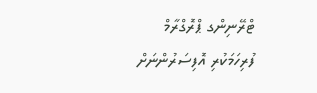ޓްރޭނިންގ ޕްރޮގްރާމް ފުރިހަމަކުރި އޮފިސަރުންނަށް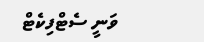ވަނީ ސެޓްފިކެޓް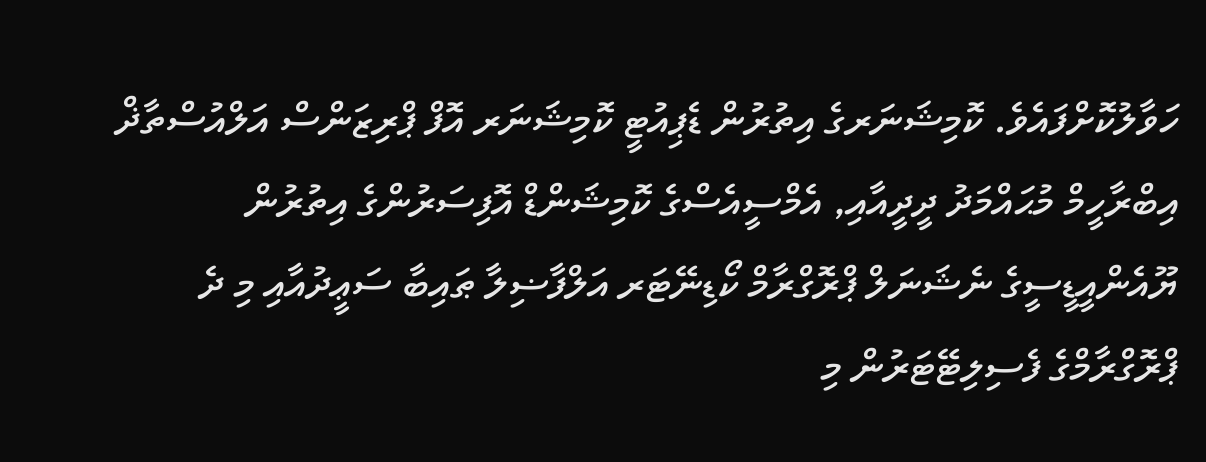ހަވާލުކޮށްފައެވެ. ކޮމިޝަނަރގެ އިތުރުން ޑެޕިއުޓީ ކޮމިޝަނަރ އޮފް ޕްރިޒަންސް އަލްއުސްތާޛް އިބްރާހީމް މުޙައްމަދު ދީދީއާއި, އެމްސީއެސްގެ ކޮމިޝަންޑް އޮފިސަރުންގެ އިތުރުން ޔޫއެންއީޑީސީގެ ނެޝަނަލް ޕްރޮގްރާމް ކޯޑިނޭޓަރ އަލްފާޟިލާ ޠައިބާ ސަޢީދުއާއި މި ދެ ޕްރޮގްރާމްގެ ފެސިލިޓޭޓަރުން މި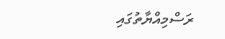ރަސްމިއްޔާތުގައި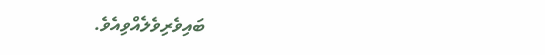ބައިވެރިވެލެއްވިއެވެ.